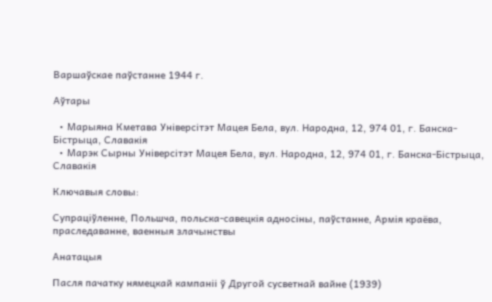Варшаўскае паўстанне 1944 г.

Аўтары

  • Марыяна Кметава Універсітэт Мацея Бела, вул. Народна, 12, 974 01, г. Банска-Бістрыца, Славакія
  • Марэк Сырны Універсітэт Мацея Бела, вул. Народна, 12, 974 01, г. Банска-Бістрыца, Славакія

Ключавыя словы:

Супраціўленне, Польшча, польска-савецкія адносіны, паўстанне, Армія краёва, праследаванне, ваенныя злачынствы

Анатацыя

Пасля пачатку нямецкай кампаніі ў Другой сусветнай вайне (1939)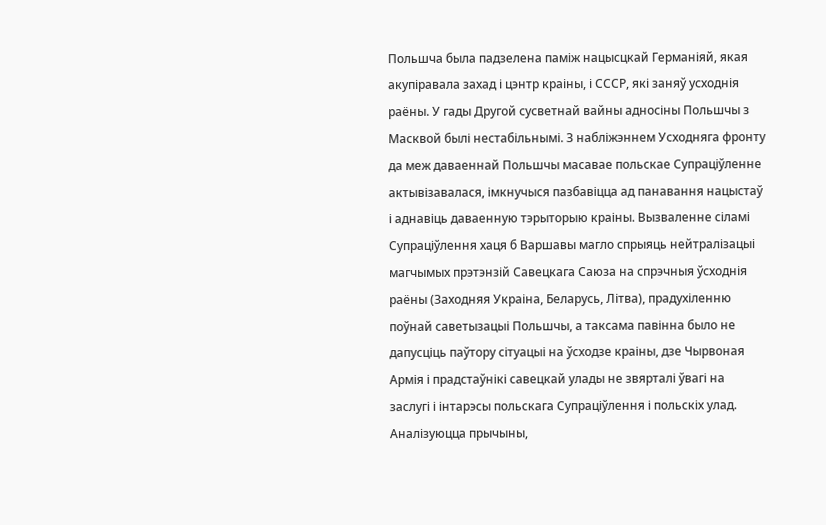Польшча была падзелена паміж нацысцкай Германіяй, якая акупіравала захад і цэнтр краіны, і СССР, які заняў усходнія раёны. У гады Другой сусветнай вайны адносіны Польшчы з Масквой былі нестабільнымі. З набліжэннем Усходняга фронту да меж даваеннай Польшчы масавае польскае Супраціўленне актывізавалася, імкнучыся пазбавіцца ад панавання нацыстаў і аднавіць даваенную тэрыторыю краіны. Вызваленне сіламі Супраціўлення хаця б Варшавы магло спрыяць нейтралізацыі магчымых прэтэнзій Савецкага Саюза на спрэчныя ўсходнія раёны (Заходняя Украіна, Беларусь, Літва), прадухіленню поўнай саветызацыі Польшчы, а таксама павінна было не дапусціць паўтору сітуацыі на ўсходзе краіны, дзе Чырвоная Армія і прадстаўнікі савецкай улады не звярталі ўвагі на заслугі і інтарэсы польскага Супраціўлення і польскіх улад. Аналізуюцца прычыны,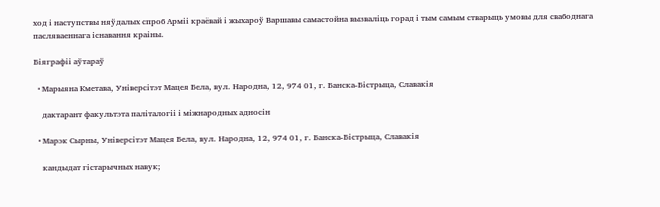ход і наступствы няўдалых спроб Арміі краёвай і жыхароў Варшавы самастойна вызваліць горад і тым самым стварыць умовы для свабоднага пасляваеннага існавання краіны.

Біяграфіі аўтараў

  • Марыяна Кметава, Універсітэт Мацея Бела, вул. Народна, 12, 974 01, г. Банска-Бістрыца, Славакія

    дактарант факультэта паліталогіі і міжнародных адносін

  • Марэк Сырны, Універсітэт Мацея Бела, вул. Народна, 12, 974 01, г. Банска-Бістрыца, Славакія

    кандыдат гістарычных навук;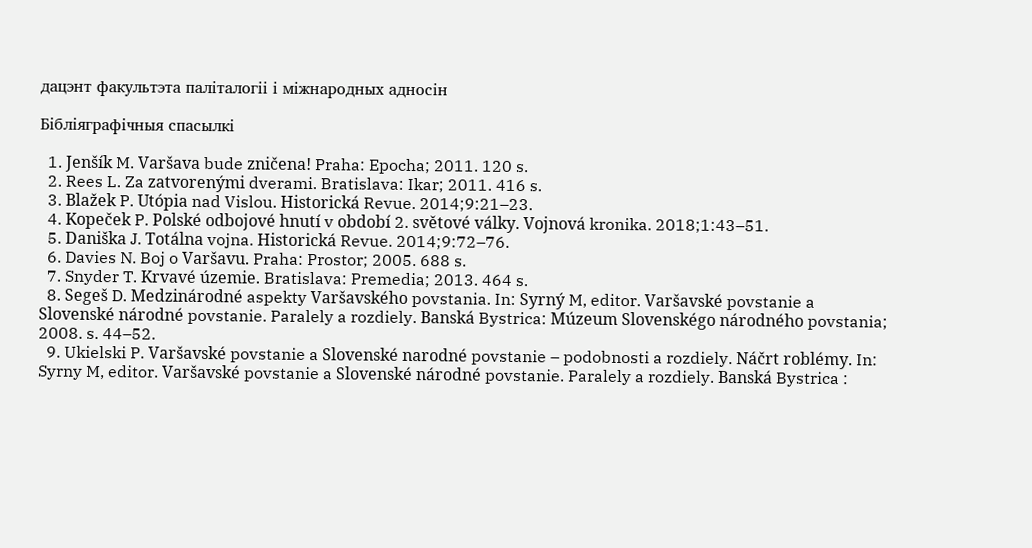дацэнт факультэта паліталогіі і міжнародных адносін

Бібліяграфічныя спасылкі

  1. Jenšík M. Varšava bude zničena! Praha: Epocha; 2011. 120 s.
  2. Rees L. Za zatvorenými dverami. Bratislava: Ikar; 2011. 416 s.
  3. Blažek P. Utópia nad Vislou. Historická Revue. 2014;9:21–23.
  4. Kopeček P. Polské odbojové hnutí v období 2. světové války. Vojnová kronika. 2018;1:43–51.
  5. Daniška J. Totálna vojna. Historická Revue. 2014;9:72–76.
  6. Davies N. Boj o Varšavu. Praha: Prostor; 2005. 688 s.
  7. Snyder T. Krvavé územie. Bratislava: Premedia; 2013. 464 s.
  8. Segeš D. Medzinárodné aspekty Varšavského povstania. In: Syrný M, editor. Varšavské povstanie a Slovenské národné povstanie. Paralely a rozdiely. Banská Bystrica: Múzeum Slovenskégo národného povstania; 2008. s. 44–52.
  9. Ukielski P. Varšavské povstanie a Slovenské narodné povstanie – podobnosti a rozdiely. Náčrt roblémy. In: Syrny M, editor. Varšavské povstanie a Slovenské národné povstanie. Paralely a rozdiely. Banská Bystrica :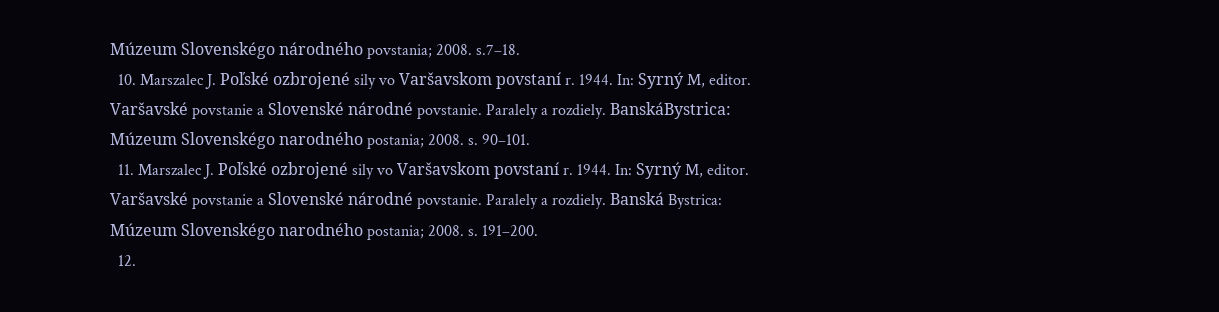Múzeum Slovenskégo národného povstania; 2008. s.7–18.
  10. Marszalec J. Poľské ozbrojené sily vo Varšavskom povstaní r. 1944. In: Syrný M, editor. Varšavské povstanie a Slovenské národné povstanie. Paralely a rozdiely. BanskáBystrica: Múzeum Slovenskégo narodného postania; 2008. s. 90–101.
  11. Marszalec J. Poľské ozbrojené sily vo Varšavskom povstaní r. 1944. In: Syrný M, editor. Varšavské povstanie a Slovenské národné povstanie. Paralely a rozdiely. Banská Bystrica: Múzeum Slovenskégo narodného postania; 2008. s. 191–200.
  12.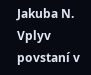Jakuba N. Vplyv povstaní v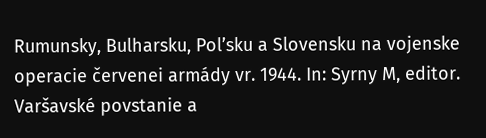Rumunsky, Bulharsku, Pol’sku a Slovensku na vojenske operacie červenei armády vr. 1944. In: Syrny M, editor. Varšavské povstanie a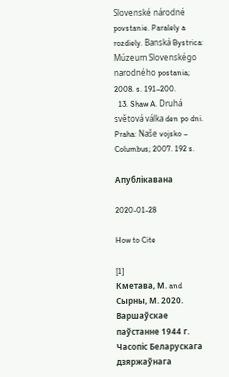Slovenské národné povstanie. Paralely a rozdiely. Banská Bystrica: Múzeum Slovenskégo narodného postania; 2008. s. 191–200.
  13. Shaw A. Druhá světová válka den po dni. Praha: Naše vojsko – Columbus; 2007. 192 s.

Апублікавана

2020-01-28

How to Cite

[1]
Кметава, М. and Сырны, М. 2020. Варшаўскае паўстанне 1944 г. Часопіс Беларускага дзяржаўнага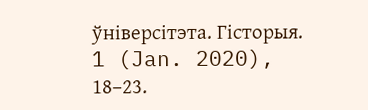ўніверсітэта. Гісторыя. 1 (Jan. 2020), 18–23.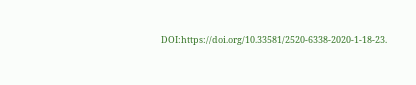DOI:https://doi.org/10.33581/2520-6338-2020-1-18-23.